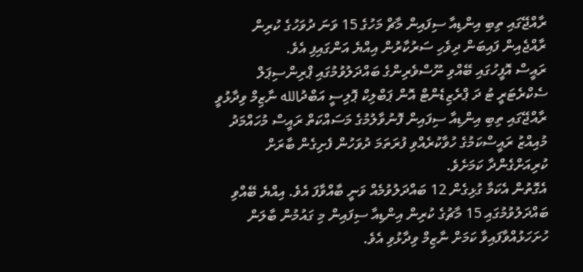ރާއްޖޭގައި ތިބި އިންޑިއާ ސިފައިން މާޗް މަހުގެ 15 ވަނަ ދުވަހުގެ ކުރިން ރާއްޖެއިން ފައިބަން ދިވެހި ސަރުކާރުން އިއްޔެ އަންގައިފި އެވެ.
ރައީސް އޮފީހުގައި ބޭއްވި ނޫސްވެރިންގެ ބައްދަލުވުމުގައި ޕްރިންސިޕަލް ސެކްރެޓަރީ ޓު ދަ ޕްރެޒިޑެންޓް އޮން ޕަބްލިކް ޕޮލިސީ އަބްދުالله ނާޒިމް ވިދާޅުވީ ރާއްޖޭގައި ތިބި އިންޑިއާ ސިފައިން ފޮނުވާލުމުގެ މަސައްކަތް ރައީސް މުހައްމަދު މުއިއްޒު ރައީސްކަމުގެ ހުވާކުރެއްވި ފުރަތަމަ ދުވަހުން ފެށިގެން ބާރަށް ކުރިއަށްގެންދާ ކަމަށެވެ.
އެގޮތުން އެކަމާ ގުޅިގެން 12 ބައްދަލުވުމެއް ވަނީ ބާއްވާފަ އެވެ. އިއްޔެ ބޭއްވި ބައްދަލުވުމުގައި 15 މާޗުގެ ކުރިން އިންޑިއާ ސިފައިން މި ގައުމުން ބާލަން ހުށަހަޅުއްވާފައިވާ ކަމަށް ނާޒިމް ވިދާޅުވި އެވެ.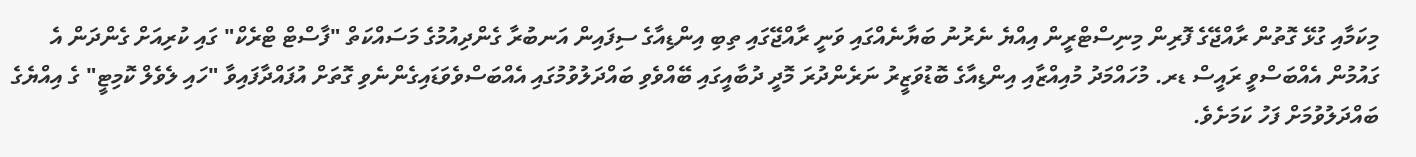މިކަމާއި ގުޅޭ ގޮތުން ރާއްޖޭގެ ފޮރިން މިނިސްޓްރީން އިއްޔެ ނެރުނު ބަޔާނެއްގައި ވަނީ ރާއްޖޭގައި ތިބި އިންޑިއާގެ ސިފައިން އަނބުރާ ގެންދިއުމުގެ މަސައްކަތް "ފާސްޓް ޓްރެކް" ގައި ކުރިއަށް ގެންދަން އެ ގައުމުން އެއްބަސްވީ ރައީސް ޑރ. މުހައްމަދު މުއިއްޒާއި އިންޑިއާގެ ބޮޑުވަޒީރު ނަރެންދުރަ މޮދީ ދުބާއީގައި ބޭއްވެވި ބައްދަލުވުމުގައި އެއްބަސްވެވަޑައިގެންނެވި ގޮތަށް އުފައްދާފައިވާ "ހައި ލެވެލް ކޮމިޓީ" ގެ އިއްޔެގެ ބައްދަލުވުމަށް ފަހު ކަމަށެވެ.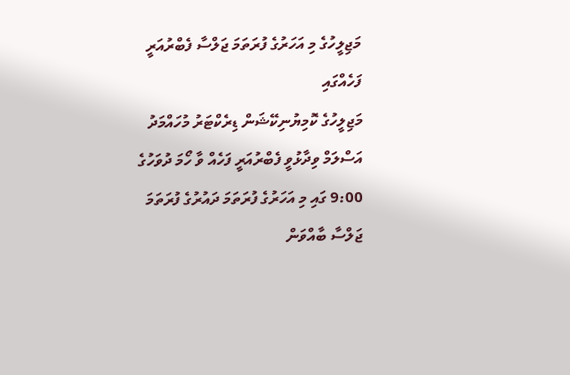މަޖިލީހުގެ މި އަހަރުގެ ފުރަތަމަ ޖަލްސާ ފެބްރުއަރީ ފަހެއްގައި
މަޖިލީހުގެ ކޮމިޔުނިކޭޝަން ޑިރެކްޓަރު މުހައްމަދު އަސްލަމް ވިދާޅުވީ ފެބްރުއަރީ ފަހެއް ވާ ހޯމަ ދުވަހުގެ 9:00 ގައި މި އަހަރުގެ ފުރަތަމަ ދައުރުގެ ފުރަތަމަ ޖަލްސާ ބާއްވަން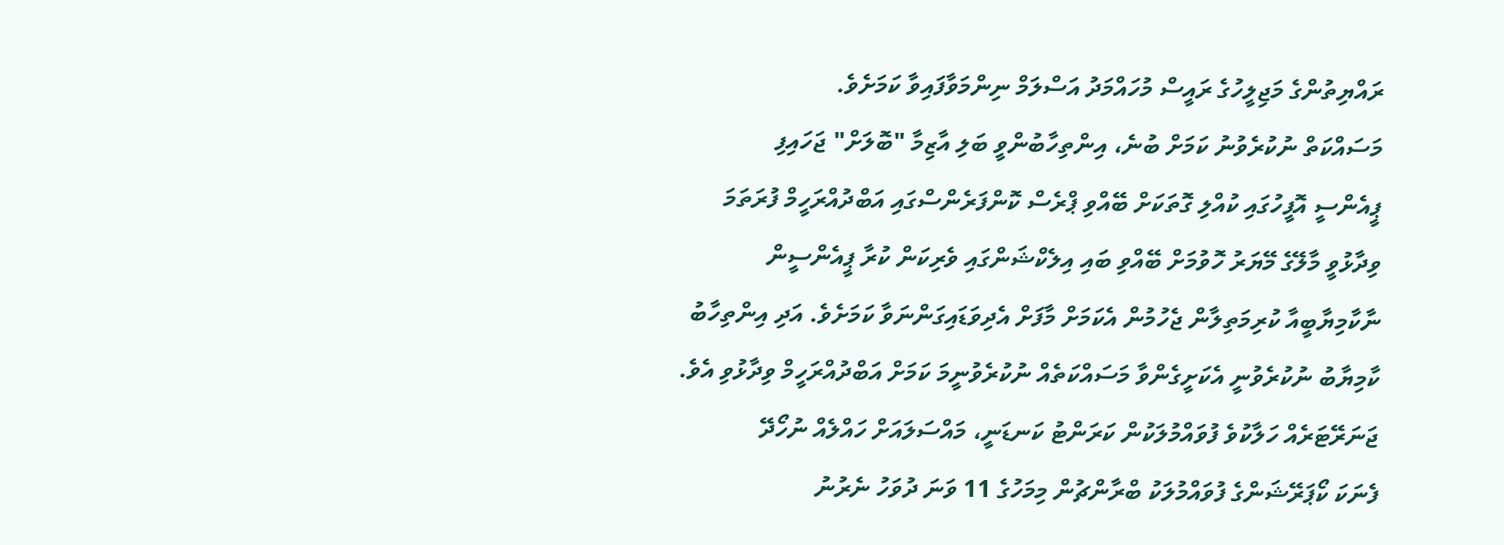ރައްޔިތުންގެ މަޖިލީހުގެ ރައީސް މުހައްމަދު އަސްލަމް ނިންމަވާފައިވާ ކަމަށެވެ.
މަސައްކަތް ނުކުރެވުނު ކަމަށް ބުނެ، އިންތިހާބުންވީ ބަލި އާޒިމާ "ބޮލަށް" ޖަހައިފި
ޕީއެންސީ އޮފީހުގައި ކުއްލި ގޮތަކަށް ބޭއްވި ޕްރެސް ކޮންފަރެންސްގައި އަބްދުއްރަހީމް ފުރަތަމަ ވިދާޅުވީ މާލޭގެ މޭޔަރު ހޮވުމަށް ބޭއްވި ބައި އިލެކްޝަންގައި ވެރިކަން ކުރާ ޕީއެންސީން ނާކާމިޔާބީއާ ކުރިމަތިލާން ޖެހުމުން އެކަމަށް މާފަށް އެދިވަޑައިގަންނަވާ ކަމަށެވެ. އަދި އިންތިހާބު ކާމިޔާބު ނުކުރެވުނީ އެކަށީގެންވާ މަސައްކަތެއް ނުކުރެވުނީމަ ކަމަށް އަބްދުއްރަހީމް ވިދާޅުވި އެވެ.
ޖަނަރޭޓަރެއް ހަލާކުވެ ފުވައްމުލަކުން ކަރަންޓު ކަނޑަނީ، މައްސަލައަށް ހައްލެއް ނުހޯދޭ
ފެނަކަ ކޯޕަރޭޝަންގެ ފުވައްމުލަކު ބްރާންޗުން މިމަހުގެ 11 ވަނަ ދުވަހު ނެރުނު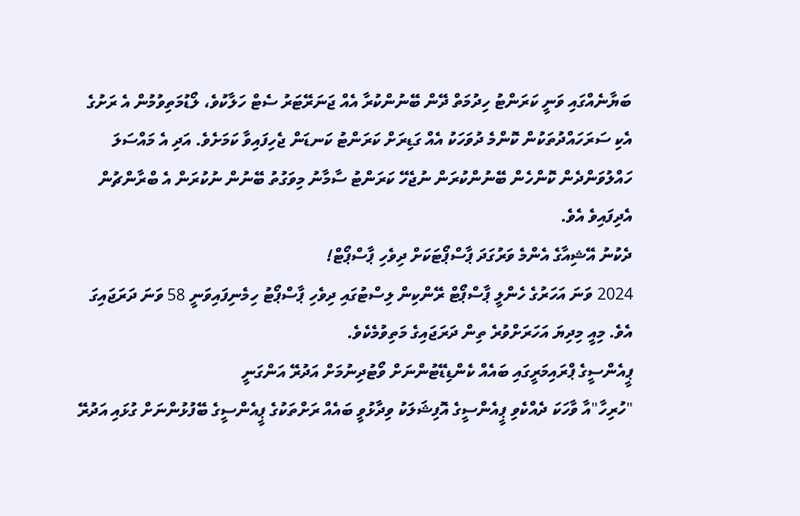ބަޔާނެއްގައި ވަނީ ކަރަންޓު ހިދުމަތް ދޭން ބޭނުންކުރާ އެއް ޖަނަރޭޓަރު ސެޓް ހަލާކުވެ، ލޯޑުމަތިވުމުން އެ ރަށުގެ އެކި ސަރަހައްދުތަކުން ކޮންމެ ދުވަހަކު އެއް ގަޑިރަށް ކަރަންޓު ކަނޑަން ޖެހިފައިވާ ކަމަށެވެ. އަދި އެ މައްސަލަ ހައްލުވަންދެން ކޮންހެން ބޭނުންކުރަން ނުޖެހޭ ކަރަންޓު ސާމާނު މިވަގުތު ބޭނުން ނުކުރަން އެ ބްރާންޗުން އެދިފައިވެ އެވެ.
ދެކުނު އޭޝިއާގެ އެންމެ ވަރުގަދަ ޕާސްޕޯޓަކަށް ދިވެހި ޕާސްޕޯޓް!
2024 ވަނަ އަހަރުގެ ހެންލީ ޕާސްޕޯޓް ރޭންކިން ލިސްޓުގައި ދިވެހި ޕާސްޕޯޓު ހިމެނިފައިވަނީ 58 ވަނަ ދަރަޖައިގަ އެވެ. މިއީ މިދިޔަ އަހަރަށްވުރެ ތިން ދަރަޖައިގެ މަތިވުމެކެވެ.
ޕީއެންސީގެ ޕްރައިމަރީގައި ބައެއް ކެންޑިޑޭޓުންނަށް ވޯޓުދިނުމަށް އަދުރޭ އަންގަނީ
"ހުރިހާ"އާ ވާހަކަ ދެއްކެވި ޕީއެންސީގެ އޮފިޝަލަކު ވިދާޅުވީ ބައެއް ރަށްތަކުގެ ޕީއެންސީގެ ބޭފުޅުންނަށް ގުޅައި އަދުރޭ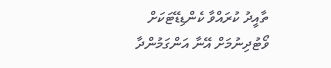ތާއީދު ކުރައްވާ ކެންޑިޑޭޓަކަށް ވޯޓުދިނުމަށް އޭނާ އަންގަމުންދާ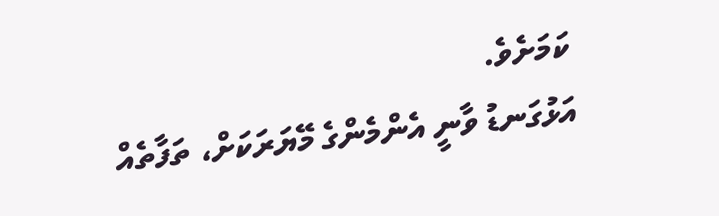ކަމަށެވެ.
އަޅުގަނޑު ވާނީ އެންމެންގެ މޭޔަރަކަށް، ތަފާތެއް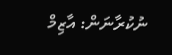ނުކުރާނަން: އާޒިމް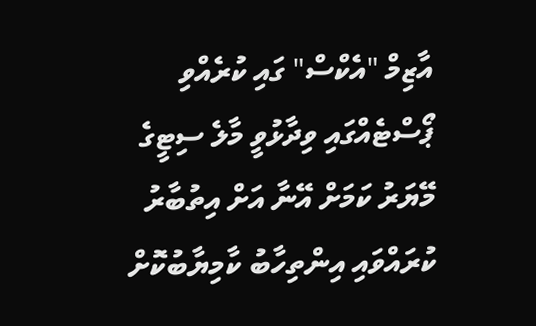އާޒިމް "އެކްސް" ގައި ކުރެއްވި ޕޯސްޓެއްގައި ވިދާޅުވީ މާލެ ސިޓީގެ މޭޔަރު ކަމަށް އޭނާ އަށް އިތުބާރު ކުރައްވައި އިންތިހާބު ކާމިޔާބުކޮށް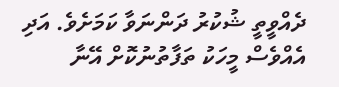ދެއްވީތީ ޝުކުރު ދަންނަވާ ކަމަށެވެ. އަދި އެއްވެސް މީހަކު ތަފާތުނުކޮށް އޭނާ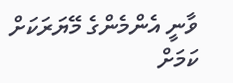ވާނީ އެންމެންގެ މޭޔަރަކަށް ކަމަށް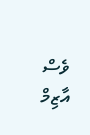ވެސް އާޒިމް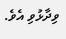ވިދާޅުވި އެވެ.